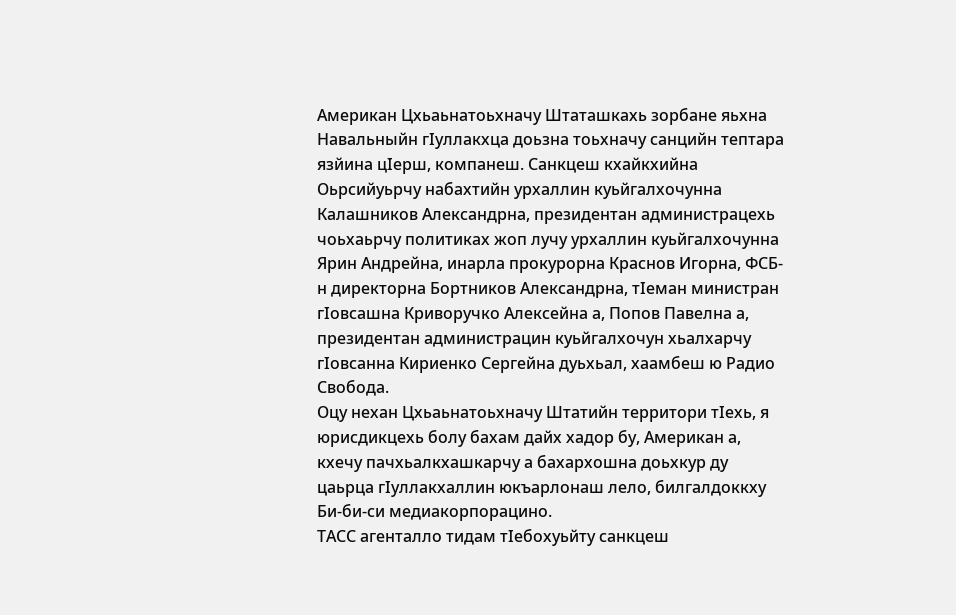Американ Цхьаьнатоьхначу Штаташкахь зорбане яьхна Навальныйн гIуллакхца доьзна тоьхначу санцийн тептара язйина цIерш, компанеш. Санкцеш кхайкхийна Оьрсийуьрчу набахтийн урхаллин куьйгалхочунна Калашников Александрна, президентан администрацехь чоьхаьрчу политиках жоп лучу урхаллин куьйгалхочунна Ярин Андрейна, инарла прокурорна Краснов Игорна, ФСБ-н директорна Бортников Александрна, тIеман министран гIовсашна Криворучко Алексейна а, Попов Павелна а, президентан администрацин куьйгалхочун хьалхарчу гIовсанна Кириенко Сергейна дуьхьал, хаамбеш ю Радио Свобода.
Оцу нехан Цхьаьнатоьхначу Штатийн территори тIехь, я юрисдикцехь болу бахам дайх хадор бу, Американ а, кхечу пачхьалкхашкарчу а бахархошна доьхкур ду цаьрца гIуллакхаллин юкъарлонаш лело, билгалдоккху Би-би-си медиакорпорацино.
ТАСС агенталло тидам тIебохуьйту санкцеш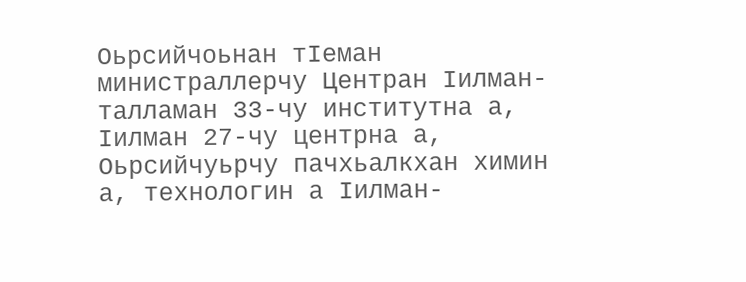Оьрсийчоьнан тIеман министраллерчу Центран Iилман-талламан 33-чу институтна а, Iилман 27-чу центрна а, Оьрсийчуьрчу пачхьалкхан химин а, технологин а Iилман-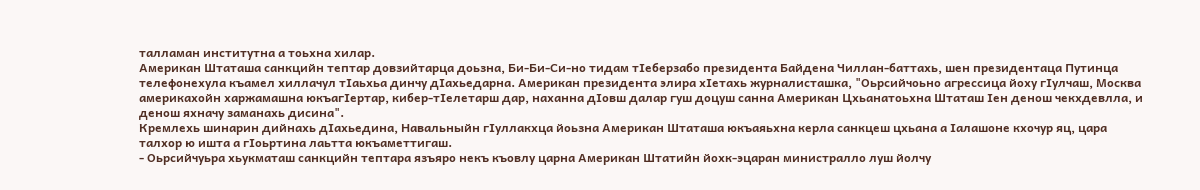талламан институтна а тоьхна хилар.
Американ Штаташа санкцийн тептар довзийтарца доьзна, Би-Би-Си-но тидам тIеберзабо президента Байдена Чиллан-баттахь, шен президентаца Путинца телефонехула къамел хиллачул тIаьхьа динчу дIахьедарна. Американ президента элира хIетахь журналисташка, "Оьрсийчоьно агрессица йоху гIулчаш, Москва америкахойн харжамашна юкъагIертар, кибер-тIелетарш дар, наханна дIовш далар гуш доцуш санна Американ Цхьанатоьхна Штаташ Iен денош чекхдевлла, и денош яхначу заманахь дисина".
Кремлехь шинарин дийнахь дIахьедина, Навальныйн гIуллакхца йоьзна Американ Штаташа юкъаяьхна керла санкцеш цхьана а Iалашоне кхочур яц, цара талхор ю ишта а гIоьртина лаьтта юкъаметтигаш.
- Оьрсийчуьра хьукматаш санкцийн тептара язъяро некъ къовлу царна Американ Штатийн йохк-эцаран министралло луш йолчу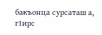бакъонца сурсаташ а, гIирс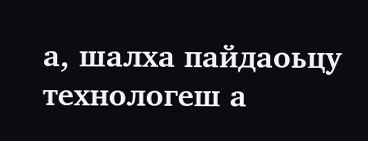а, шалха пайдаоьцу технологеш а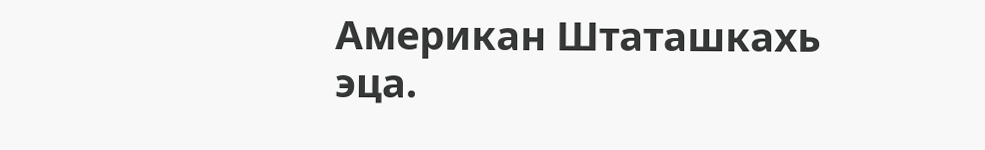Американ Штаташкахь эца.